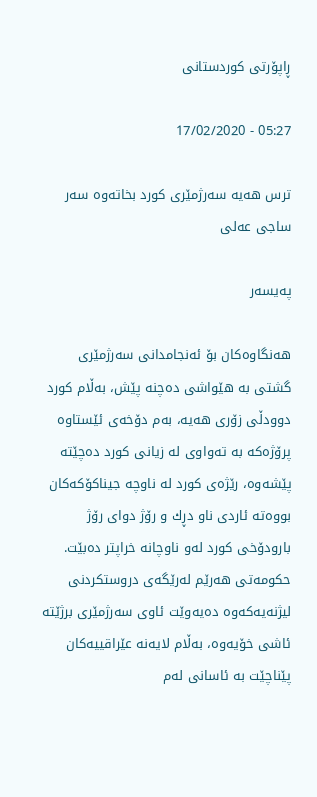ڕاپۆرتی کوردستانی

05:27 - 17/02/2020

ترس هه‌یه‌ سه‌رژمێرى كورد بخاته‌وه‌ سه‌ر ساجى عه‌لى‌

پەیسەر

هه‌نگاوه‌كان بۆ ئه‌نجامدانى سه‌رژمێرى گشتى به‌ هێواشى ده‌چنه‌ پێش، به‌ڵام كورد دوودڵى زۆرى هه‌یه‌، به‌م دۆخه‌ى ئێستاوه‌ پرۆژه‌كه‌ به‌ ته‌واوى له‌ زیانى كورد ده‌چێته‌ پێشه‌وه‌، رێژه‌ى كورد له‌ ناوچه‌ جیناكۆكه‌كان بووه‌ته‌ ئاردى ناو دڕك و رۆژ دواى رۆژ بارودۆخى كورد له‌و ناوچانه‌ خراپتر ده‌بێت. حكومه‌تى هه‌رێم له‌رێگه‌ى دروستكردنى لیژنه‌یه‌كه‌وه‌ ده‌یه‌وێت ئاوى سه‌رژمێرى برژێته‌ ئاشى خۆیه‌وه‌، به‌ڵام لایه‌نه‌ عێراقییه‌كان پێناچێت به‌ ئاسانى له‌م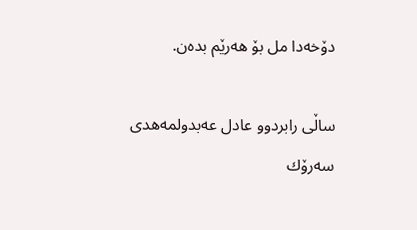دۆخه‌دا مل بۆ هه‌رێم بده‌ن.

ساڵی رابردوو عادل عه‌بدولمه‌هدی سه‌رۆك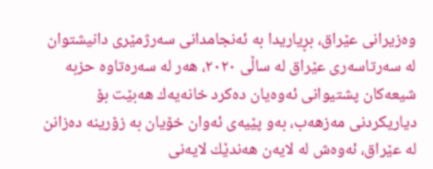وه‌زیرانی عێراق، بڕیاریدا به‌ ئه‌نجامدانی سه‌رژمێری دانیشتوان له‌ سه‌رتاسه‌ری عێراق له‌ ساڵی ٢٠٢٠، هه‌ر له‌ سه‌ره‌تاوه‌ حزبه‌ شیعه‌كان پشتیوانی ئه‌وه‌یان ده‌كرد خانه‌یه‌ك هه‌بێت بۆ دیاریكردنی مه‌زهه‌ب، به‌و پێیه‌ی ئه‌وان خۆیان به‌ زۆرینه‌ ده‌زانن له‌ عێراق، ئه‌وه‌ش له‌ لایه‌ن هه‌ندێك لایه‌نی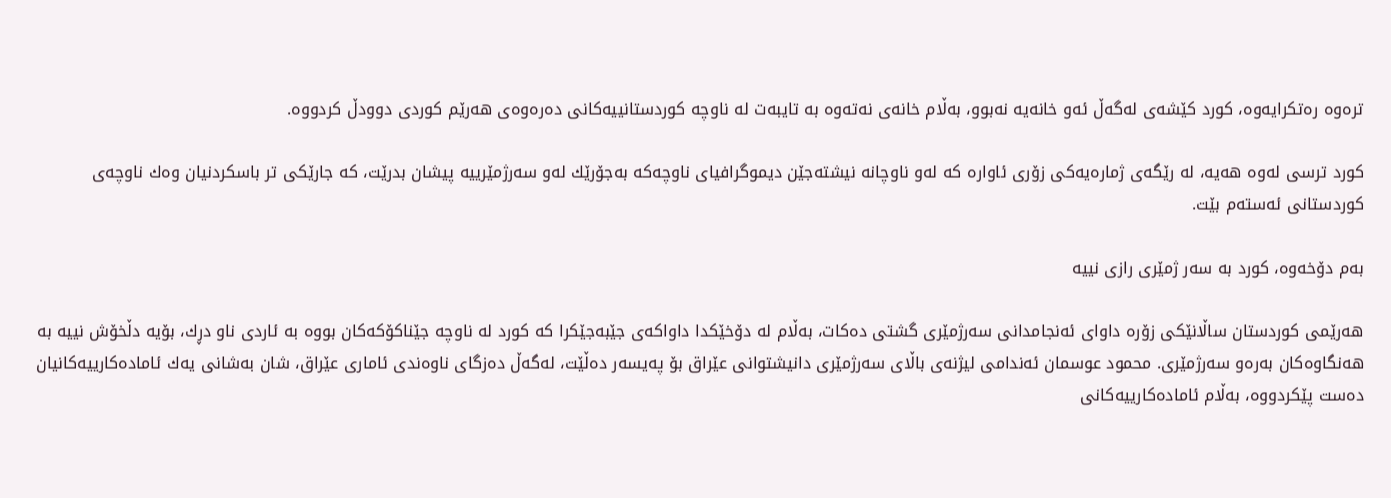تره‌وه‌ ره‌تكرایه‌وه‌، كورد كێشه‌ی له‌گه‌ڵ ئه‌و خانه‌یه‌ نه‌بوو، به‌ڵام خانه‌ی نه‌ته‌وه‌ به‌ تایبه‌ت له‌ ناوچه‌ كوردستانییه‌كانی ده‌ره‌وه‌ی هه‌رێم كوردى دوودڵ کردووە.

كورد ترسى له‌وه‌ هه‌یه‌، له‌ رێگه‌ی ژماره‌یه‌كی زۆری ئاواره‌ كه‌ له‌و ناوچانه‌ نیشته‌جێن دیموگرافیای ناوچه‌كه‌ به‌جۆرێك له‌و سه‌رژمێرییه‌ پیشان بدرێت، كه‌ جارێكی تر باسكردنیان وه‌ك ناوچه‌ی كوردستانی ئه‌سته‌م بێت.

به‌م دۆخه‌وه‌، كورد به‌ سه‌ر ژمێرى رازى نییه‌

هه‌رێمی كوردستان ساڵانێكى زۆره‌ داواى ئه‌نجامدانى سه‌رژمێرى گشتى ده‌كات، به‌ڵام له‌ دۆخێكدا داواكه‌ى جێبه‌جێكرا كه‌ كورد له‌ ناوچه‌ جێناكۆكه‌كان بووه‌ به‌ ئاردى ناو دڕك، بۆیه‌ دڵخۆش نییه‌ به‌ هه‌نگاوه‌كان به‌ره‌و سه‌رژمێرى. محمود عوسمان ئه‌ندامی لیژنه‌ی باڵای سه‌رژمێری دانیشتوانی عێراق بۆ په‌یسه‌ر ده‌ڵێت، له‌گه‌ڵ ده‌زگای ناوه‌ندی ئاماری عێراق، شان به‌شانی یه‌ك ئاماده‌كارییه‌كانیان ده‌ست پێكردووه‌، به‌ڵام ئاماده‌كارییه‌كانی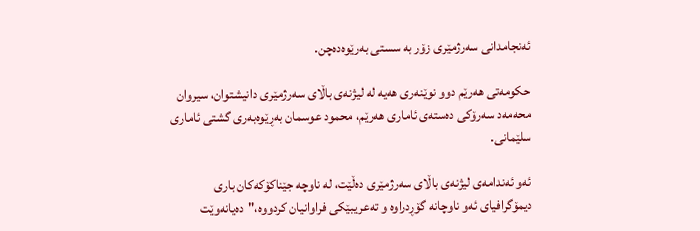ئه‌نجامدانی سه‌رژمێری زۆر به‌ سستی به‌رێوه‌ده‌چن.

حكومه‌تی هه‌رێم دوو نوێنه‌ری هه‌یه‌ له‌ لیژنه‌ی باڵای سه‌رژمێری دانیشتوان، سیروان محه‌مه‌د سه‌رۆكی ده‌سته‌ی ئاماری هه‌رێم، محمود عوسمان به‌ڕێوه‌به‌رى گشتى ئامارى سلێمانى.

ئه‌و ئه‌ندامه‌ی لیژنه‌ی باڵای سه‌رژمێری ده‌ڵێت، له‌ ناوچه‌ جێناكۆكه‌كان باری دیمۆگرافیای ئه‌و ناوچانه‌ گۆڕدراوه‌ و ته‌عریبێكی فراوانیان كردووه‌،"ده‌یانه‌وێت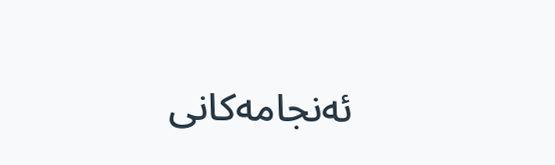ئه‌نجامه‌كانی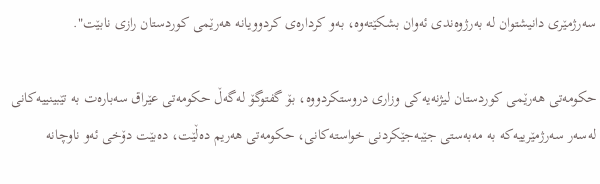سه‌رژمێری دانیشتوان له‌ به‌رژوه‌ندی ئه‌وان بشكێته‌وه‌، به‌و كرداره‌ی كردوویانه‌ هه‌رێمی كوردستان رازی نابێت".

حكومه‌تی هه‌رێمی كوردستان لیژنه‌یه‌كی وزاری دروستكردووه‌، بۆ گفتوگۆ له‌گه‌ڵ حكومه‌تی عێراق سه‌باره‌ت به‌ تێبینییه‌كانى له‌سه‌ر سه‌رژمێرییه‌كه‌ به‌ مه‌به‌ستی جێبه‌جێكردنی خواسته‌كانی، حكومه‌تى هه‌ریم ده‌ڵێت، ده‌بێت دۆخى ئه‌و ناوچانه‌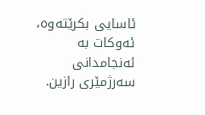ئاسایی بكرێته‌وه‌، ئه‌وكات به‌ ئه‌نجامدانی سه‌رژمێری رازین.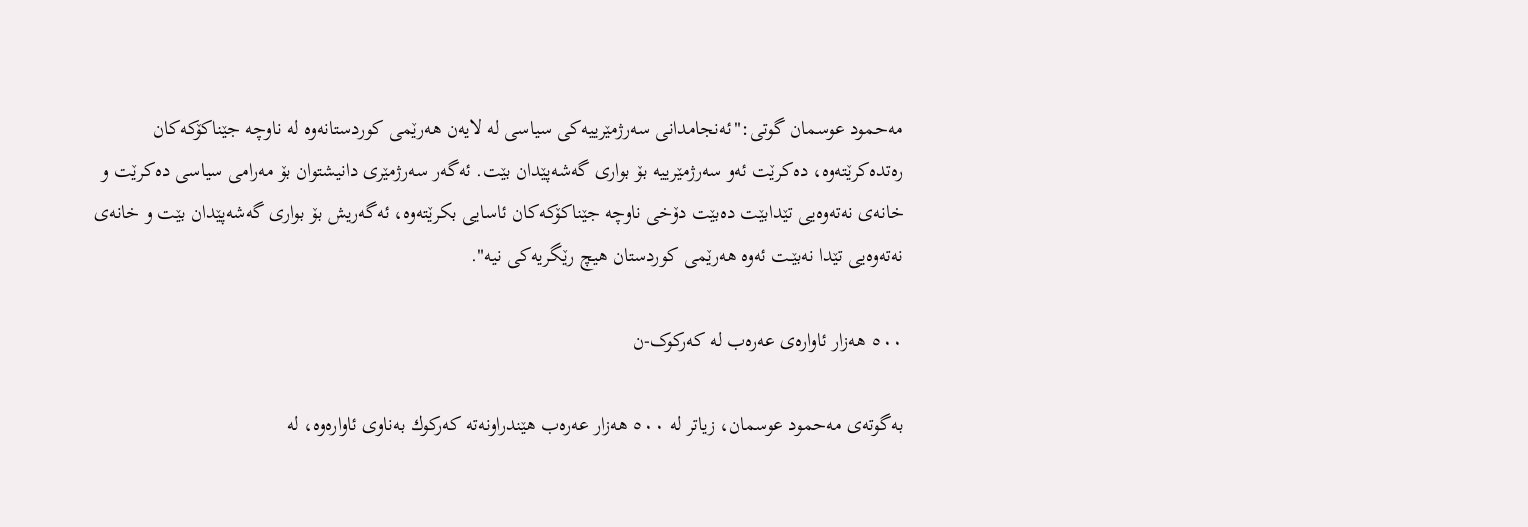مه‌حمود عوسمان گوتى:"ئه‌نجامدانی سه‌رژمێرییه‌كی سیاسی له‌ لایه‌ن هه‌رێمی كوردستانه‌وه‌ له‌ ناوچه‌ جێناكۆكه‌كان ره‌تده‌كرێته‌وه‌، ده‌كرێت ئه‌و سه‌رژمێرییه‌ بۆ بواری گه‌شه‌پێدان بێت. ئه‌گه‌ر سه‌رژمێری دانیشتوان بۆ مه‌رامی سیاسی ده‌كرێت و خانه‌ی نه‌ته‌وه‌یی تێدابێت ده‌بێت دۆخی ناوچه‌ جێناكۆكه‌كان ئاسایی بكرێته‌وه‌، ئه‌گه‌ریش بۆ بواری گه‌شه‌پێدان بێت و خانه‌ی نه‌ته‌وه‌یی تێدا نه‌بێـت ئه‌وه‌ هه‌رێمی كوردستان هیچ رێگریه‌كی نیه‌".

٥٠٠ هه‌زار ئاواره‌ی عه‌ره‌ب لە كه‌ركوک-ن

به‌گوته‌ى مه‌حمود عوسمان، زیاتر له‌ ٥٠٠ هه‌زار عه‌ره‌ب هێندراونەتە كه‌ركوك به‌ناوی ئاواره‌وه‌، له‌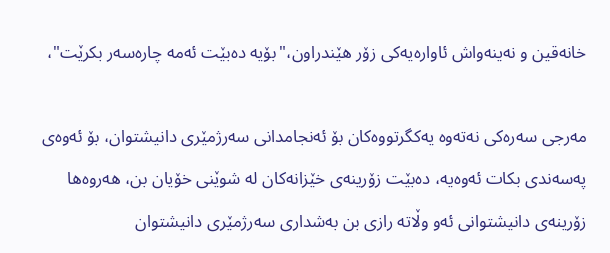خانه‌قین و نه‌ینه‌واش ئاوارەیەکی زۆر هێندراون،"بۆیه‌ ده‌بێت ئه‌مه‌ چاره‌سه‌ر بكرێت"،

مه‌رجی سه‌ره‌كى نه‌ته‌وه‌ یه‌كگرتووه‌كان بۆ ئه‌نجامدانی سه‌رژمێری دانیشتوان، بۆ ئه‌وه‌ی په‌سه‌ندی بكات ئه‌وه‌یه‌، ده‌بێت زۆرینه‌ی خێزانه‌كان له‌ شوێنی خۆیان بن، هه‌روه‌ها زۆرینه‌ی دانیشتوانی ئه‌و وڵاته‌ رازی بن به‌شداری سه‌رژمێری دانیشتوان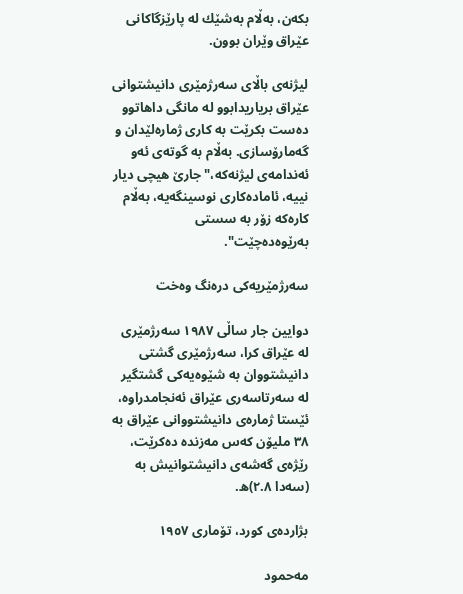بكه‌ن، به‌ڵام به‌شێك له‌ پارێزگاكانی عێراق وێران بوون.

لیژنه‌ی باڵای سه‌رژمێری دانیشتوانی عێراق بریاریدابوو له‌ مانگى داهاتوو ده‌ست بكرێت به‌ كاری ژماره‌لێدان و گه‌مارۆسازی. به‌ڵام به‌ گوته‌ى ئه‌و ئه‌ندامه‌ى لیژنه‌كه‌،"جارێ هیچی دیار نییه‌، ئاماده‌كاری نوسینگه‌یه‌، به‌ڵام كاره‌كه‌ زۆر به‌ سستی به‌رێوه‌ده‌چێت".

سه‌رژمێریه‌كی دره‌نگ وه‌خت

دوایین جار ساڵی ١٩٨٧ سه‌رژمێرى له‌ عێراق كرا، سه‌رژمێری گشتی دانیشتووان به‌ شێوه‌یه‌كی گشتگیر له‌ سه‌رتاسه‌ری عێراق ئه‌نجامدراوه‌، ئێستا ژماره‌ی دانیشتووانی عێراق به‌ ٣٨ ملیۆن كه‌س مه‌زنده‌ ده‌كرێت، رێژه‌ی گه‌شه‌ی دانیشتوانیش به‌ (سەدا ٢.٨)ه‌.

بژارده‌ى كورد، تۆماری ١٩٥٧

مەحمود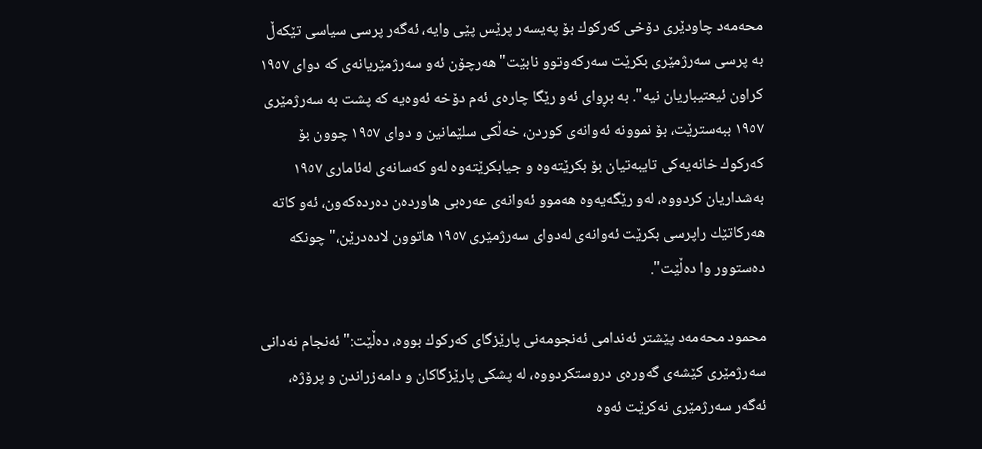محه‌مه‌د چاودێری دۆخی كه‌ركوك بۆ په‌یسه‌ر پرێس پێى وایه‌، ئه‌گه‌ر پرسی سیاسی تێكه‌ڵ به‌ پرسی سه‌رژمێری بكرێت سه‌ركه‌وتوو نابێت"هه‌رچۆن ئه‌و سه‌رژمێریانه‌ی كه‌ دوای ١٩٥٧ كراون ئیعتیباریان نیه‌". به‌ بڕواى ئه‌و رێگا چاره‌ی ئه‌م دۆخه‌ ئه‌وه‌یه‌ كه‌ پشت به‌ سه‌رژمێری ١٩٥٧ ببه‌سترێت، بۆ نموونه‌ ئه‌وانه‌ی كوردن، خه‌ڵكی سلێمانین و دوای ١٩٥٧ چوون بۆ كه‌ركوك خانه‌یه‌كی تایبه‌تیان بۆ بكرێته‌وه‌ و جیابكرێته‌وه‌ له‌و كه‌سانه‌ی له‌ئاماری ١٩٥٧ به‌شداریان كردووه‌، له‌و رێگه‌یه‌وه‌ هه‌موو ئه‌وانه‌ی عه‌ره‌بی هاورده‌ن ده‌رده‌كه‌ون، ئه‌و كاته‌ هه‌ركاتێك راپرسی بكرێت ئه‌وانه‌ی له‌دوای سه‌رژمێری ١٩٥٧ هاتوون لاده‌درێن،"چونكه‌ ده‌ستوور وا ده‌ڵێت".

محمود محه‌مه‌د پێشتر ئه‌ندامی ئه‌نجومه‌نی پارێزگای كه‌ركوك بووه‌، ده‌ڵێت:"ئه‌نجام نه‌دانی سه‌رژمێری كێشه‌ی گه‌وره‌ی دروستكردووه‌، له‌ پشكی پارێزگاكان و دامه‌زراندن و پرۆژه‌، ئه‌گه‌ر سه‌رژمێری نه‌كرێت ئه‌وه‌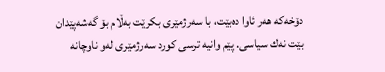دۆخه‌كه‌ هه‌ر ئاوا ده‌بێت، با سه‌رژمێری بكرێت به‌ڵام بۆ گه‌شه‌پێدان بێت نه‌ك سیاسی. پێم وانیه‌ ترسی كورد سه‌رژمێری له‌و ناوچانه‌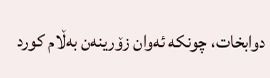دوابخات، چونكه‌ ئه‌وان زۆرینه‌ن به‌ڵام كورد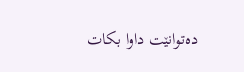ده‌توانێت داوا بكات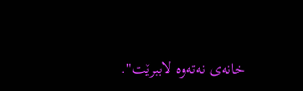خانه‌ی نه‌ته‌وه‌ لاببرێت".